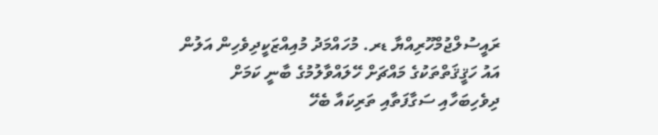ރައީސުލްޖުމްހޫރިއްޔާ ޑރ. މުހައްމަދު މުއިއްޒަކީދިވެހިން އަލުން އައު ހަޤީޤަތްތަކުގެ މައްޗަށް ހޭލައްވާލުމުގެ ބާނީ ކަމަށް ދިވެހިބަހާއި ސަގާފަތާއި ތަރިކައާ ބެހޭ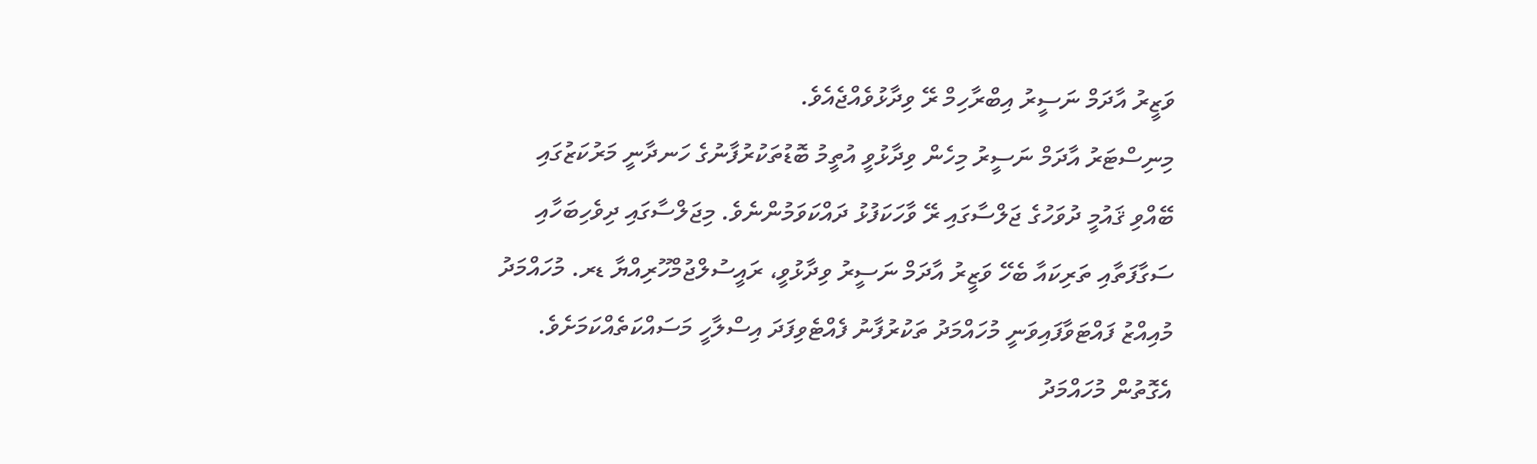ވަޒީރު އާދަމް ނަސީރު އިބްރާހިމް ރޭ ވިދާޅުވެއްޖެއެވެ.
މިނިސްޓަރު އާދަމް ނަސީރު މިހެން ވިދާޅުވީ އުތީމު ބޮޑުތަކުރުފާނުގެ ހަނދާނީ މަރުކަޒުގައި ބޭއްވި ޤައުމީ ދުވަހުގެ ޖަލްސާގައި ރޭ ވާހަކަފުޅު ދައްކަވަމުންނެވެ. މިޖަލްސާގައި ދިވެހިބަހާއި ސަގާފަތާއި ތަރިކައާ ބެހޭ ވަޒީރު އާދަމް ނަސީރު ވިދާޅުވީ، ރައީސުލްޖުމްހޫރިއްޔާ ޑރ. މުހައްމަދު މުއިއްޒު ފައްޓަވާފައިވަނީ މުހައްމަދު ތަކުރުފާނު ފެއްޓެވިފަދަ އިސްލާހީ މަސައްކަތެއްކަމަށެވެ.
އެގޮތުން މުހައްމަދު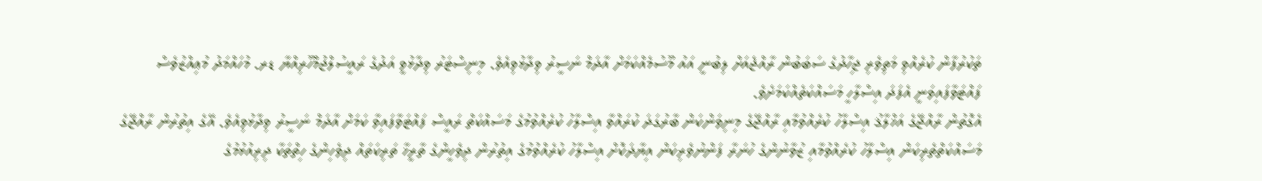ތަކުރުފާން ކުރެއްވި މަތިވެރި ޖިހާދުގެ ސަބަބުން ރާއްޖެއަށް ލިބުނީ އައު މޫސުމެއްކަމަށް އާދަމް ނަސީރު ވިދާޅުވިއެވެ. މިނިސްޓަރު ވިދާޅުވީ އަދުގެ ރައީސުލްޖުމްހޫރިއްޔާ ޑރ. މުހައްމަދު މުޢިއްޒުވެސް ފައްޓަވާފައިވަނީ އެފަދަ އިސްލާހީ މަސައްކަތެއްކަމަށެވެ.
އެގޮތުން ރާއްޖޭގެ އަޚްލާޤު އިސްލާހު ކުރެއްވުމާއި ރާއްޖޭގެ މިނިވަންކަން ބާރުގަދަ ކުރައްވާ އިސްލާހު ކުރެއްވުމުގެ މަސައްކަތް ރައީސް ފައްޓަވާފައިވާ ކަމަށް އާދަމް ނަސީރު ވިދާޅުވިއެވެ. އޭގެ އިތުރުން ރާއްޖޭގެ މަސައްކަތްތެރިކަން އިސްލާހު ކުރެއްވުމާއި ޒުވާނުންގެ ހުނަރާ ފަންނުވެރިކަން އިޔާދަކޮށް އިސްލާހު ކުރެއްވުމުގެ އިތުރުން ދިވެހީންގެ ތާރީޚާ ތަރިކަތައް ދިވެހިންގެ ހިތްތަކާ ދިރިއުޅުމުގެ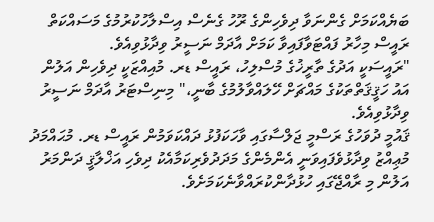ބަޔެއްކަމަށް ގެންނަވާ ދިވެހިންގެ ރޫހު ގެނެސް އިސްލާހުކުރުމުގެ މަސައްކަތް ރައީސް މިހާރު ފައްޓަވާފައިވާ ކަމަށް އާދަމް ނަސީރު ވިދާޅުވިއެވެ.
"ރައީސަކީ އަދުގެ ތާރީޚުގެ މުސްލިހު، ރައީސް ޑރ. މުއިއްޒަކީ ދިވެހިން އަލުން އައު ހަޤީޤަތްތަކުގެ މައްޗަށް ހޭލައްވާލުމުގެ ބާނީ،" މިނިސްޓަރު އާދަމް ނަސީރު ވިދާޅުވިއެވެ.
ޤައުމީ ދުވަހުގެ ރަސްމީ ޖަލްސާގައި ވާހަކަފުޅު ދައްކަވަމުން ރައީސް ޑރ. މުޙައްމަދު މުޢިއްޒު ވިދާޅުވެފައިވަނީ އެންމެންގެ މަދަދުވެރިކަމާއެކު ދިވެހި އަޚްލާޤީ ދަންމަރު އަލުން މި ރާއްޖޭގައި ހުޅުދާންކުރައްވާނެކަމަށެވެ.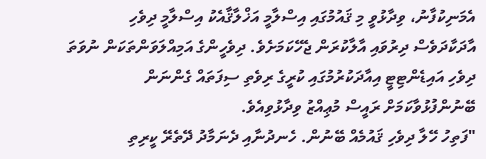އެމަނިކުފާނު، ވިދާޅުވީ މި ޤައުމުގައި އިސްލާމީ އަޚްލާޤާއެކު އިސްލާމީ ދިވެހި އާދަކާދަވެސް ދިރުވައި އާލާކުރަން ޖެހޭކަމަށެވެ. ދިވެހީންގެ އަމިއްލަވަންތަކަން ނުވަތަ ދިވެހި އައިޑެންޓިޓީ އިއާދަކުރުމުގައި ކުރީގެ ރިވެތި ސިފަތައް ގެންނަން ބޭނުންފުޅުވާކަމަށް ރައީސް މުޢިއްޒު ވިދާޅުވިއެވެ.
"ފަތިހު ހޭލާ ދިވެހި ޤައުމެއް ބޭނުން. ހެނދުނާއި ދެނަމާދު ދޭތެރޭ ކީރިތި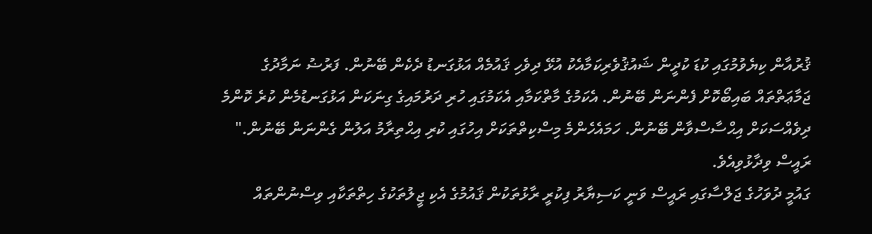ޤުރުއާން ކިޔެވުމުގައި ކުޑަ ކުދީން ޝައުޤުވެރިކަމާއެކު އުޅޭ ދިވެހި ޤައުމެއް އަޅުގަނޑު ދެކެން ބޭނުން. ފަރުޟު ނަމާދުގެ ޖަމާޢަތްތައް ބައިބޯކޮށް ފެންނަން ބޭނުން. އެކަމުގެ މާތްކަމާއި އެކަމުގައި ހުރި ދަރުމައިގެ ގިނަކަން އަޅުގަނޑުމެން ކުރެ ކޮންމެ ދިވެއްސަކަށް އިޙްސާސްވާން ބޭނުން. ހަމައެހެންމެ މިސްކިތްތަކަށް އިހުގައި ކުރި އިޙްތިރާމު އަލުން ގެންނަން ބޭނުން." ރައީސް ވިދާޅުވިއެވެ.
ގައުމީ ދުވަހުގެ ޖަލްސާގައި ރައީސް ވަނީ ކަސިޔާރު ފިކުރީ ރާޅުތަކުން ޤައުމުގެ އެކި ޖީލުތަކުގެ ހިތްތަކާއި ވިސްނުންތައް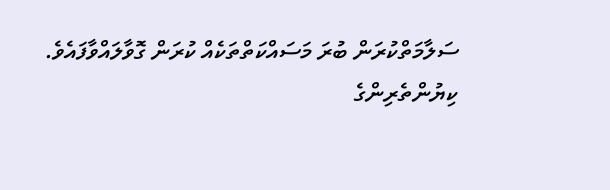ސަލާމަތްކުރަން ބުރަ މަސައްކަތްތަކެއް ކުރަން ގޮވާލައްވާފައެވެ.
ކިޔުންތެރިންގެ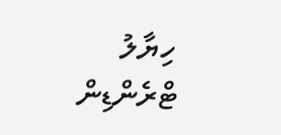ހިޔާލު
ޓްރެންޑިން